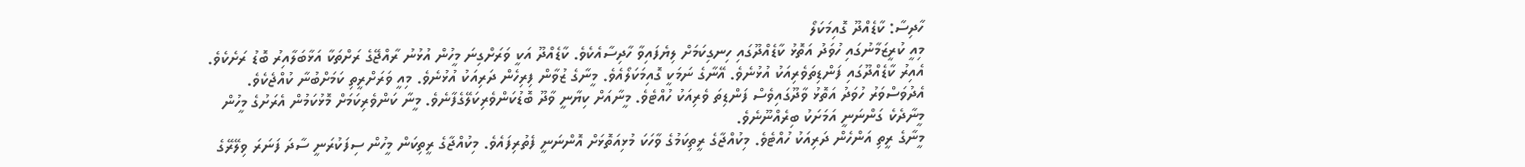ހާދިސާ: ކާޑެއްދޫ ގޮއިމަކަލޯ
މިއީ ކުރީޒަމާނުގައި ހުވަދު އަތޮޅު ކާޑެއްދޫގައި ހިނގިކަމަށް ލިޔެފައިވާ ހާދިސާއެކެވެ. ކާޑެއްދޫ އަކީ ވަރަށްގިނަ މީހުން އުޅުނު ރާއްޖޭގެ ރަށްތަކާ އަޅާބަލާއިރު ބޮޑު ރަށެކެވެ. އެއިރު ކާޑެއްދޫގައި ފަންޑިތަވެރިއަކު އުޅުނެވެ. އޭނާގެ ނަމަކީ ގޮއިމަކަލޯއެވެ. މީނާގެ ޒުވާން ފިރިހެން ދަރިއަކު އުޅުނެވެ. މިއީ ވަރަށްރީތި ކަމަށްބުނާ ކުއްޖެކެވެ. އެދުވަސްވަރު ހުވަދު އަތޮޅު ވާދޫގައިވެސް ފަންޑިތަ ވެރިއަކު ހުއްޓެވެ. މީނާއަށް ކިޔާނީ ވާދޫ ބޮޑުކަންވެރިކަލޭގެފާނެވެ. މީނާ ކަންވެރިކަމަށް މޮޅުކަމުން އެރަށުގެ މީހުން މީނާދެކެ ގަންނަނީ އަމަށަކު ބިރެއްނޫނެވެ.
މީނާގެ ރީތި އަންހެން ދަރިއަކު ހުއްޓެވެ. މިކުއްޖާގެ ރީތިކަމުގެ ވާހަކަ މުޅިއަތޮޅަށް އޮންނަނީ ފެތުރިފައެވެ. މިކުއްޖާގެ ރީތިކަން މީހުން ސިފަކުރަނީ ސާދަ ފަނަރަ ވިލޭރޭގެ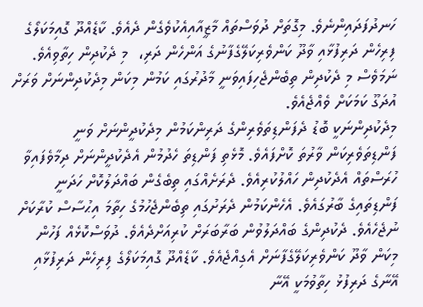ހަނދުފަދައިންނެވެ. މިގޮތަށް ދުވަސްތައް މާޒީއާއިއެކުވެގެން ދެއެވެ. ކާޑެއްދޫ ގޮއިމަކަލޯގެ ފިރިހެން ދަރިފުޅާއި ވާދޫ ކަންވެރިކަލޭގެފާނުގެ އަންހެން ދަރި،  މި ދެކުދިން ހިތާވިއެވެ. ނަމަވެސް މި ދެކުދިން ތިބެންޖެހިފައިވަނީ މާދުރުގައި ކަމުން މިކަން މިދެކުދިންނަށް ވަރަށް އުދަގޫ ކަމަކަށް ވެއްޖެއެވެ.
މިދެކުދިންނަކީ ބޮޑު ދެފަންޑިތަވެރިންގެ ދަރިންކަމުން މިދެކުދީންނަށް ވަނީ ފަންޑިތަވެރިކަން ވާރުތަ ކޮށްފައެވެ. މޮޅެތި ފަންޑިތަ ހެދުމުން އެދެކުދީންނަށް ދިމާވެފައިވާ ހުރަސްތައް އެދެކުދިން ހައްލުކުރިއެވެ. ދެރަށެއްގައި ތިބެގެން ބައްދަލުކޮށް ހަދަނީ ފަންޑިތައިގެ ބާރުގައެވެ. އެހެންކަމުން ދެރަށުގައި ތިބެންޖެހުމުގެ ހިތާމަ އިޙުސާސް ކުރާކަށް ނުޖެހެއެވެ. ދެކުދިންގެ ބައްދަލުވުން ބަރާބަރަށް ކުރިއަށްދެއެވެ. ދުވަސްކޮޅެއް ފަހުން މިކަން ވާދޫ ކަންވެރިކަލޭގެފާނަށް އެގިއްޖެއެވެ. ކާޑެއްދޫ ގޮއިމަކަލޯގެ ފިރިހެން ދަރިފުޅާއި އޭނާގެ ދަރިފުޅު ހިތާވުމަކީ އޭނާ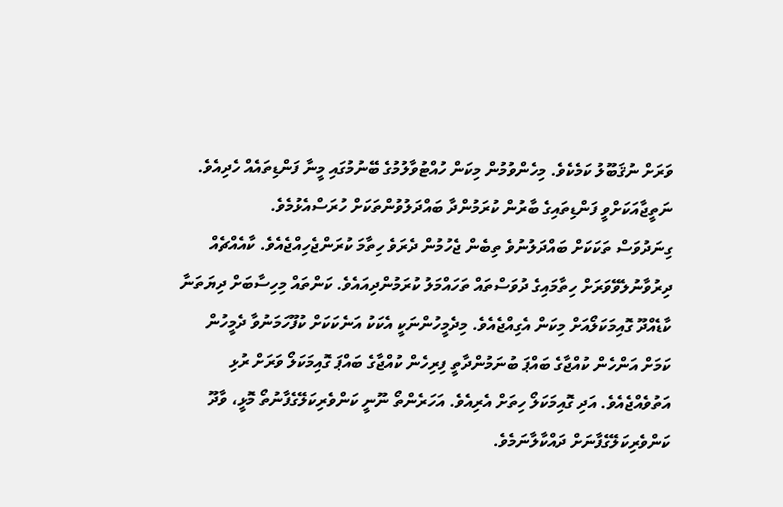ވަރަށް ނުޤަބޫލު ކަމެކެވެ. މިހެންވުމުން މިކަން ހުއްޓުވާލުމުގެ ބޭނުމުގައި މީނާ ފަންޑިތައެއް ހެދިއެވެ. ނަތީޖާއަކަށްވީ ފަންޑިތައިގެ ބާރުން ކުރަމުންދާ ބައްދަލުވުންތަކަށް ހުރަސްއެޅުމެވެ.
ގިނަދުވަސް ތަކަކަށް ބައްދަލުނުވެ ތިބެން ޖެހުމުން ދެރަވެ ހިތާމަ ކުރަންޖެހިއްޖެއެވެ. ކާއެއްޗެއް ދިރުވާނުލެވޭވަރަށް ހިތާމައިގެ ދުވަސްތައް ތަހައްމަލު ކުރަމުންދިއައެވެ. ކަންތައް މިހިސާބަށް ދިޔަތަނާ ކާޑެއްދޫ ގޮއިމަކަލޯއަށް މިކަން އެގިއްޖެއެވެ. މިދެމީހުންނަކީ އެކަކު އަނެކަކަށް ކުފޫހަމަނުވާ ދެމީހުން ކަމަށް އަންހެން ކުއްޖާގެ ބައްޕަ ބުނަމުންދާތީ ފިރިހެން ކުއްޖާގެ ބައްޕަ ގޮއިމަކަލޯ ވަރަށް ރުޅި އަތުވެއްޖެއެވެ. އަދި ގޮއިމަކަލޯ ހިތަށް އެރިއެވެ. އަހަރެންތޯ ނޫނީ ކަންވެރިކަލޭގެފާނުތޯ މޮޅީ، ވާދޫ ކަންވެރިކަލޭގެފާނަށް ދައްކާލާނަމެވެ.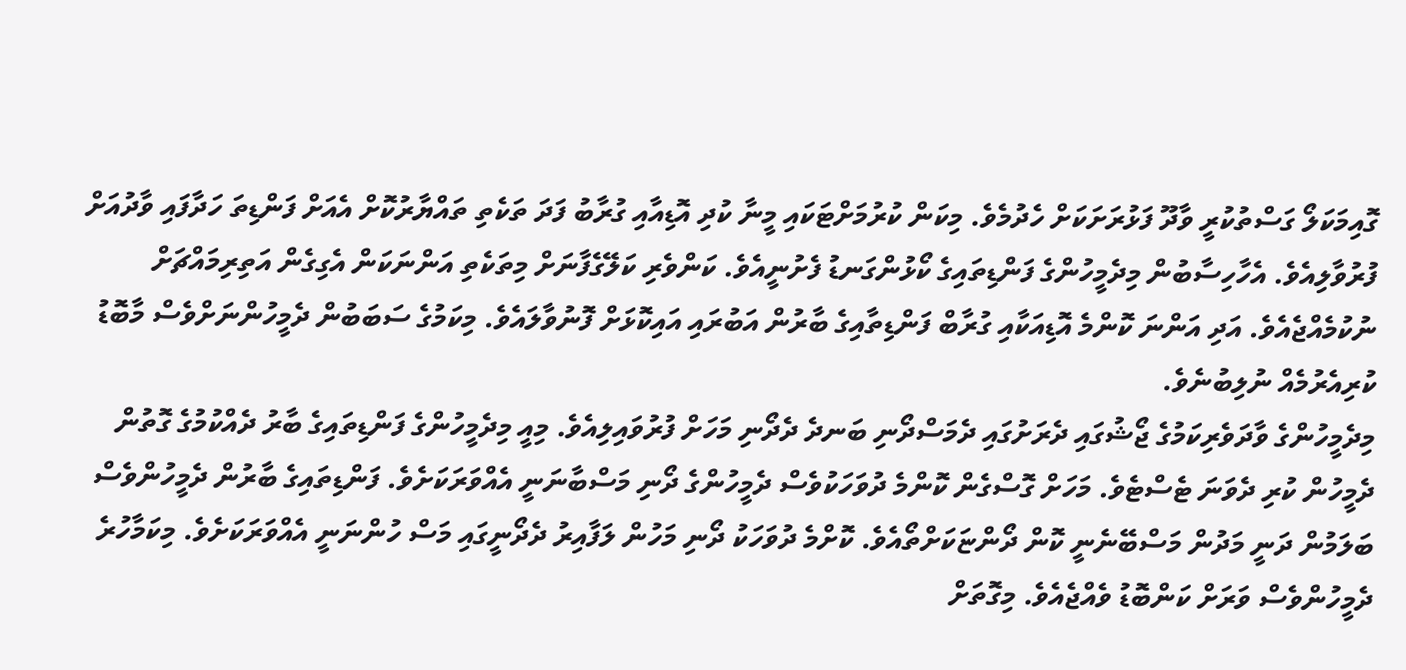ގޮއިމަކަލޯ ގަސްތުކުރީ ވާދޫ ފަޅުރަށަކަށް ހެދުމެވެ. މިކަން ކުރުމަށްޓަކައި މީނާ ކުދި އޮޑިއާއި ގުރާބު ފަދަ ތަކެތި ތައްޔާރުކޮށް އެއަށް ފަންޑިތަ ހަދާފައި ވާދުއަށް ފުރުވާލިއެވެ. އެހާހިސާބުން މިދެމީހުންގެ ފަންޑިތައިގެ ކޯޅުންގަނޑު ފެށުނީއެވެ. ކަންވެރި ކަލޭގެފާނަށް މިތަކެތި އަންނަކަން އެގިގެން އަތިރިމައްޗަށް ނުކުމެއްޖެއެވެ. އަދި އަންނަ ކޮންމެ އޮޑިއަކާއި ގުރާބް ފަންޑިތާއިގެ ބާރުން އަބުރައި އައިކޮޅަށް ފޮނުވާލައެވެ. މިކަމުގެ ސަބަބުން ދެމީހުންނަށްވެސް މާބޮޑު ކުރިއެރުމެއް ނުލިބުނެވެ.
މިދެމީހުންގެ ވާދަވެރިކަމުގެ ޖޯޝުގައި ދެރަށުގައި ދެމަސްދޯނި ބަނދެ ދެދޯނި މަހަށް ފުރުވައިލިއެވެ. މިއީ މިދެމީހުންގެ ފަންޑިތައިގެ ބާރު ދެއްކުމުގެ ގޮތުން ދެމީހުން ކުރި ދެވަނަ ޓެސްޓެވެ. މަހަށް ގޮސްގެން ކޮންމެ ދުވަހަކުވެސް ދެމީހުންގެ ދޯނި މަސްބާނަނީ އެއްވަރަކަށެވެ. ފަންޑިތައިގެ ބާރުން ދެމީހުންވެސް ބަލަމުން ދަނީ މަދުން މަސްބޭނެނީ ކޮން ދޯންޏަކަށްތޯއެވެ. ކޮށްމެ ދުވަހަކު ދޯނި މަހުން ލަފާއިރު ދެދޯނީގައި މަސް ހުންނަނީ އެއްވަރަކަށެވެ. މިކަމާހުރެ ދެމީހުންވެސް ވަރަށް ކަންބޮޑު ވެއްޖެއެވެ. މިގޮތަށް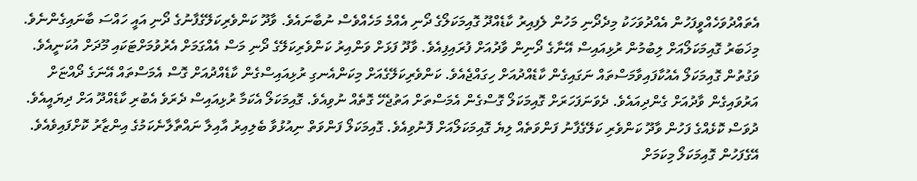އެތައްދުވަހެއްވީފަހުން އެއްދުވަހަކު މިދެދޯނި މަހުން ލެފިއިރު ކާޑެއްދޫ ގޮއިމަކަލޯގެ ދޯނި އެއްމެ މަހެއްވެސް ނުބާނައެވެ. ވާދޫ ކަންވެރިކަލޭގެފާނުގެ ދޯނި އައީ ހައްސަ ބާނައިގެންނެވެ.
މިޚަބަރު ގޮއިމަކަލޯއަށް ލިބުމުން ރުޅިއައިސް އޭނާގެ ދޯނިން ވާދުއަށް ފުރައިފިއެވެ. ވާދޫ ފަޅަށް ވަންއިރު ކަންވެރިކަލޭގެ ދޯނި މަސް އެއްގަމަށް އެރުވުމަށްޓަކައި މޫދަށް އުކަނީއެވެ. ވަގުތުން ގޮއިމަކަލޯ އެއުކާފައިވާމަސްތައް ނަގައިގެން ކާޑެއްދުއަށް ހިގައްޖެއެވެ. ކަންވެރިކަލޭގެއަށް މިކަންއެނގި ރުޅިއައިސްގެން ކާޑެއްދުއަށް ގޮސް އެމަސްތައް އޭނަގެ ދޯއްޏަށް އަރުވައިގެން ވާދުއަށް ގެންދިއައެވެ. ދެވަނަފަހަރަށް ގޮއިމަކަލޯ ގޮސްގެން އެމަސްތަށް އަތުޖެހޭ ގޮތެއް ނުވިއެވެ. ގޮއިމަކަލޯ އެކަމާ ރުޅިއައިސް ދެރަވެ އެބުރި ކާޑެއްދޫ އަށް ދިޔައީއެވެ.
ދުވަސް ކޮޅެއްގެ ފަހުން ވާދޫ ކަންވެރި ކަލޭގެފާނު ފަންވަތެއް ލިޔެ ގޮއިމަކަލޯއަށް ފޮނުވިއެވެ. ގޮއިމަކަލޯ ފަންވަތް ނިއުޅުވާ ބެލިއިރު އާއިލާ ނައްތާލާނެކަމުގެ އިންޒާރު ކޮށްފައިވެއެވެ. އޭގެފަހުން ގޮއިމަކަލޯ މިކަމަށް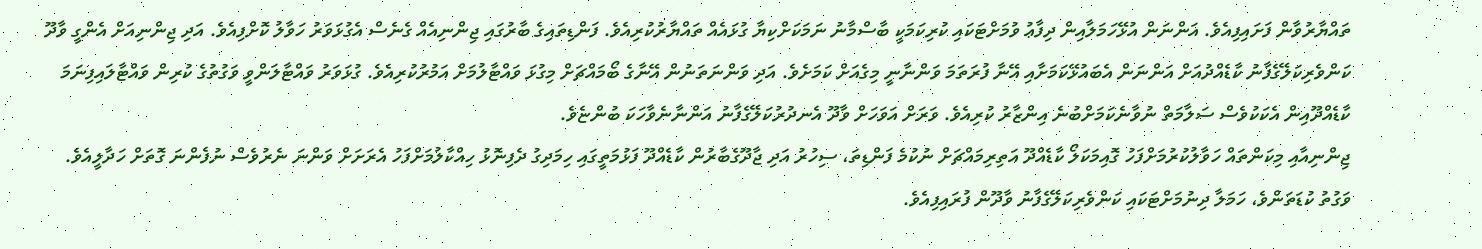ތައްޔާރުވާން ފަށައިފިއެވެ. އަންނަން އުޅޭހަމަލާއިން ދިފާޢު ވުމަށްޓަކައި ކުރިކަމަކީ ބާސްމާނު ނަމަކަށްކިޔާ ގުޅައެއް ތައްޔާރުކުރިއެވެ. ފަންޑިތައިގެ ބާރުގައި ޖިންނިއެއް ގެނެސް އެގުޅަވަރު ހަވާލު ކޮށްފިއެވެ. އަދި ޖިންނިއަށް އެންގީ ވާދޫ ކަންވެރިކަލޭގެފާނު ކާޑެއްދުއަށް އަންނަން އެބައުޅޭކަމަށާއި އޭނާ ފުރަތަމަ ވަންނާނީ މިގެއަށް ކަމަށެވެ. އަދި ވަންނަތަނުން އޭނާގެ ބޯމައްޗަށް މިގުޅަ ވައްޓާލުމަށް އަމުރުކުރިއެވެ. ގުޅަވަރު ވައްޓާލަންވީ ވަގުތުގެ ކުރިން ވައްޓާލައިފިނަމަ ކާޑެއްދޫއިން އެކަކުވެސް ސަލާމަތް ނުވާނެކަމަށްބުނެ އިންޒާރު ކުރިއެވެ. ވަރަށް އަވަހަށް ވާދޫ އެނދުރުކަލޭގެފާނު އަންނާނެވާހަކަ ބުންޏެވެ.
ޖިންނިއާއި މިކަންތައް ހަވާލުކުރުމަށްފަހު ގޮއިމަކަލޯ ކާޑެއްދޫ އަތިރިމައްޗަށް ނުކުމެ ފަންޑިތަ، ސިހުރު އަދި ޖާދޫގެބާރުން ކާޑެއްދޫ ފަޅުމަތީގައި ހިމަދިގު ދެފިނޮޅު ހިއްކާލުމަށްފަހު އެރަށަށް ވަންނަ ނެރުވެސް ނުފެންނަ ގޮތަށް ހަދާލީއެވެ. ވަގުތު ކުޑަތަންވެ، ހަމަލާ ދިނުމަށްޓަކައި ކަންވެރިކަލޭގެފާނު ވާދޫން ފުރައިފިއެވެ.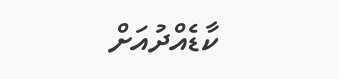ކާޑެއްދުއަށް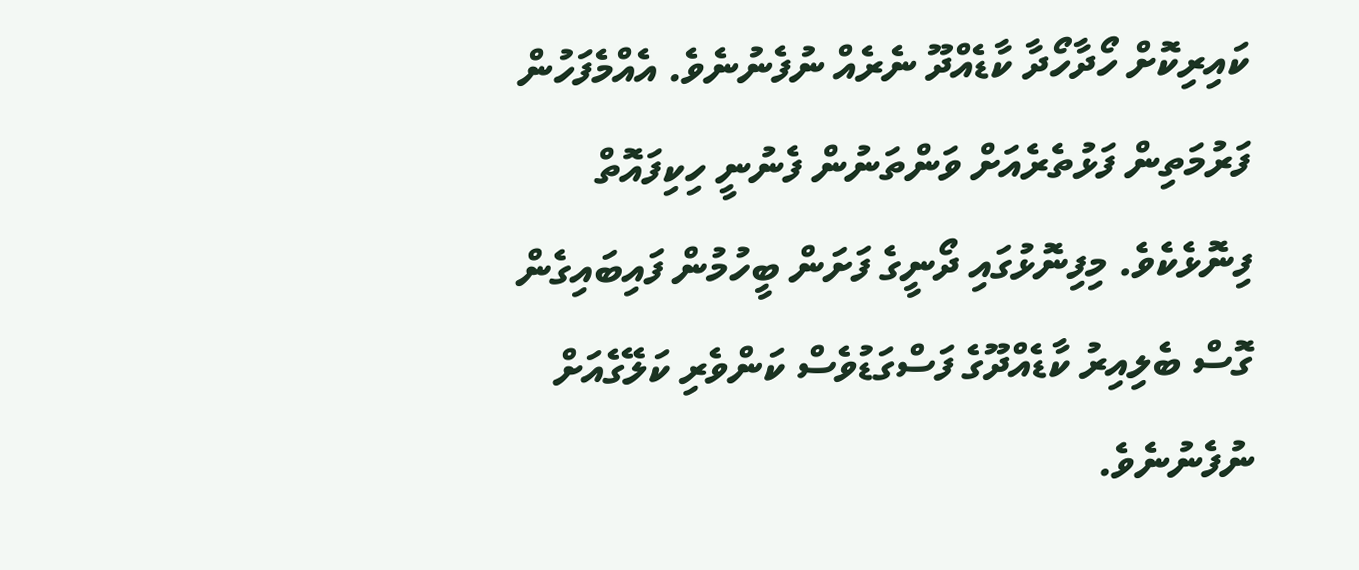ކައިރިކޮށް ހޯދާހޯދާ ކާޑެއްދޫ ނެރެއް ނުފެނުނެވެ. އެއްމެފަހުން ފަރުމަތިން ފަޅުތެރެއަށް ވަންތަނުން ފެނުނީ ހިކިފައޮތް ފިނޮޅެކެވެ. މިފިނޮޅުގައި ދޯނީގެ ފަށަން ބީހުމުން ފައިބައިގެން ގޮސް ބެލިއިރު ކާޑެއްދޫގެ ފަސްގަޑުވެސް ކަންވެރި ކަލޭގެއަށް ނުފެނުނެވެ.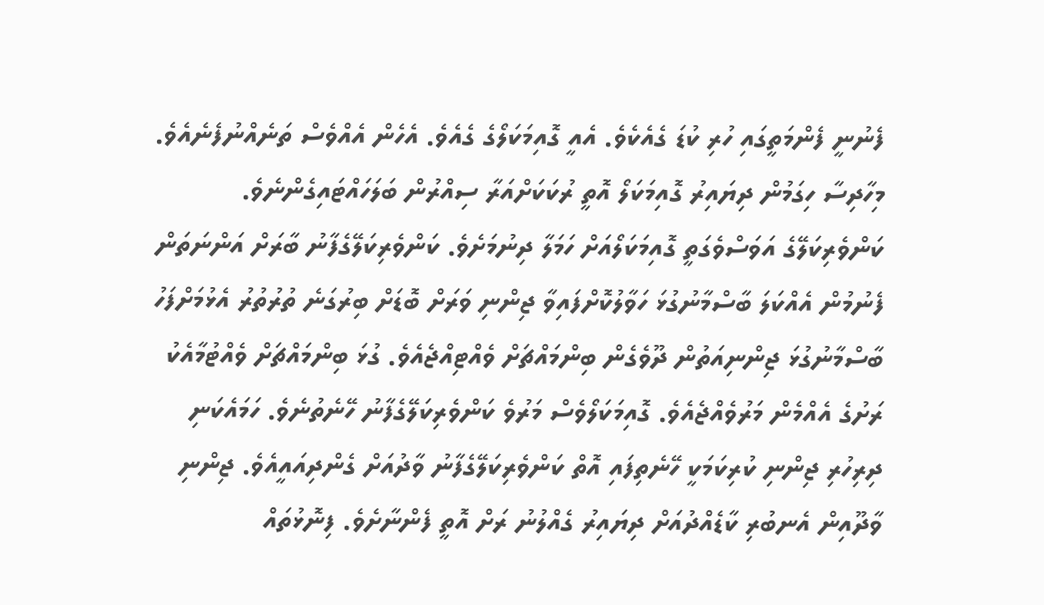ފެނުނީ ފެންމަތީގައި ހުރި ކުޑަ ގެއެކެވެ. އެއީ ގޮއިމަކަލޯގެ ގެއެވެ. އެހެން އެއްވެސް ތަނެއްނުފެނެއެވެ.
މިހާދިސާ ހިގަމުން ދިޔައިރު ގޮއިމަކަލޯ އޮތީ ރުކަކަށްއަރާ ސިއްރުން ބަލަހައްޓައިގެންނެވެ. ކަންވެރިކަލޭގެ އަވަސްވެގަތީ ގޮއިމަކަލޯއަށް ހަމަލާ ދިނުމަށެވެ. ކަންވެރިކަލޭގެފާނު ބާރަށް އަންނަތަން ފެނުމުން އެއްކަލަ ބާސްމާނުގުޅަ ހަވާލުކޮށްފައިވާ ޖިންނި ވަރަށް ބޮޑަށް ބިރުގަނެ ތުރުތުރު އެޅުމަށްފަހު ބާސްމާނުގުޅަ ޖިންނިއަތުން ދޫވެގެން ބިންމައްޗަށް ވެއްޓިއްޖެއެވެ. ގުޅަ ބިންމައްޗަށް ވެއްޓުމާއެކު ރަށުގެ އެއްމެން މަރުވެއްޖެއެވެ. ގޮއިމަކަލޯވެސް މަރުވެ ކަންވެރިކަލޭގެފާނު ހޭނެތުނެވެ. ހަމައެކަނި ދިރިހުރި ޖިންނި ކުރިކަމަކީ ހޭނެތިފައި އޮތް ކަންވެރިކަލޭގެފާނު ވާދުއަށް ގެންދިއައީއެވެ. ޖިންނި ވާދޫއިން އެނބުރި ކާޑެއްދުއަށް ދިޔައިރު ގެއްލުނު ރަށް އޮތީ ފެންނާށެވެ. ފިނޮޅުތައް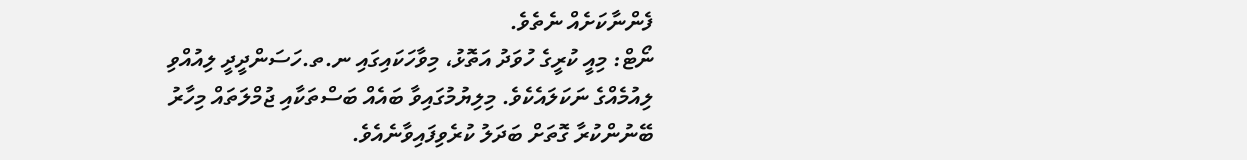ފެންނާކަށެއް ނެތެވެ.
ނޯޓް: މިއީ ކުރީގެ ހުވަދު އަތޮޅު، މިވާހަކައިގައި ނ.ތ.ހަސަންދީދީ ލިއުއްވި ލިއުމެއްގެ ނަކަލައެކެވެ. މިލިޔުމުގައިވާ ބައެއް ބަސްތަކާއި ޖުމްލަތައް މިހާރު ބޭނުންކުރާ ގޮތަށް ބަދަލު ކުރެވިފައިވާނެއެވެ.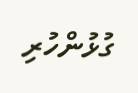ގުޅުންހުރި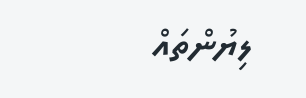ލިޔުންތައް